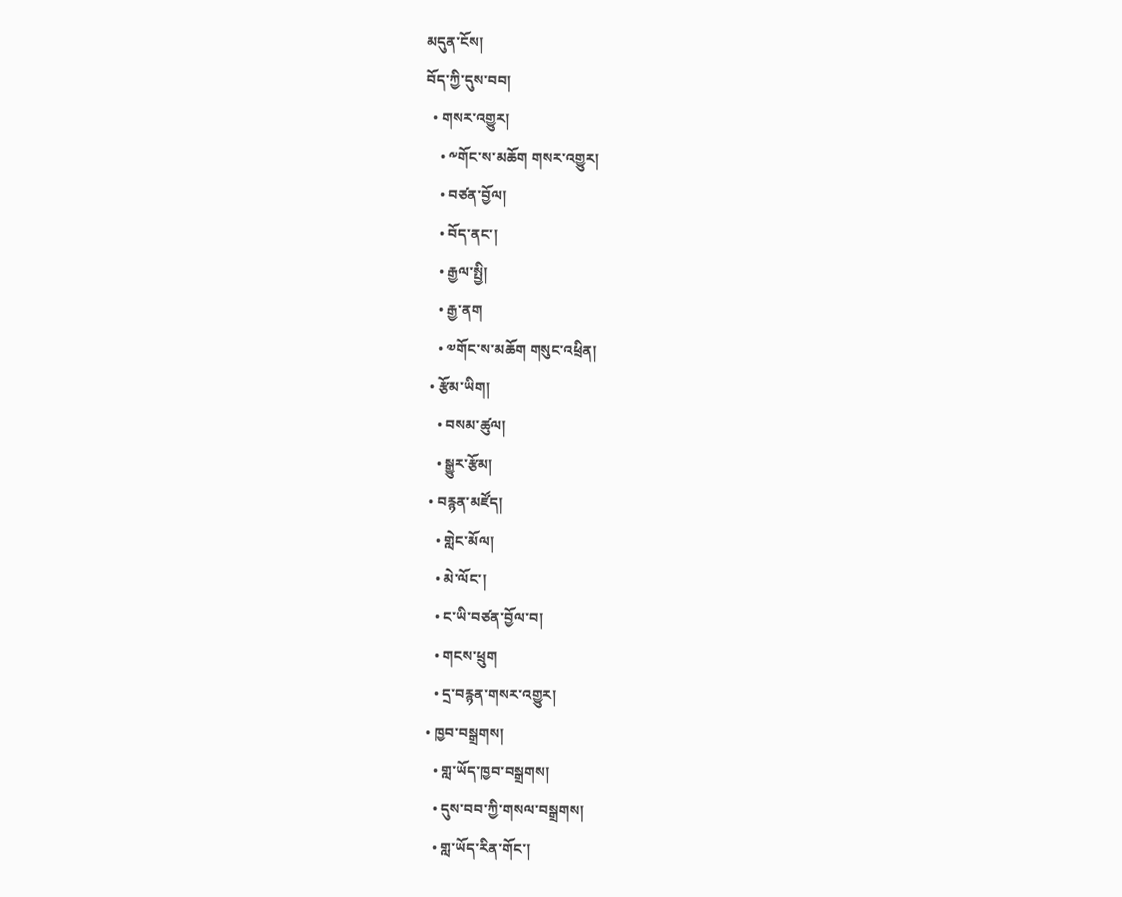མདུན་ངོས།
བོད་ཀྱི་དུས་བབ།
  • གསར་འགྱུར།
    • ༸གོང་ས་མཆོག གསར་འགྱུར།
    • བཙན་བྱོལ།
    • བོད་ནང་།
    • རྒྱལ་སྤྱི།
    • རྒྱ་ནག
    • ༧གོང་ས་མཆོག གསུང་འཕྲིན།
  • རྩོམ་ཡིག།
    • བསམ་ཚུལ།
    • སྒྱུར་རྩོམ།
  • བརྙན་མཛོད།
    • གླེང་མོལ།
    • མེ་ལོང་།
    • ང་ཡི་བཙན་བྱོལ་བ།
    • གངས་ཕྲུག
    • དྲ་བརྙན་གསར་འགྱུར།
  • ཁྱབ་བསྒྲགས།
    • གླ་ཡོད་ཁྱབ་བསྒྲགས།
    • དུས་བབ་ཀྱི་གསལ་བསྒྲགས།
    • གླ་ཡོད་རིན་གོང་།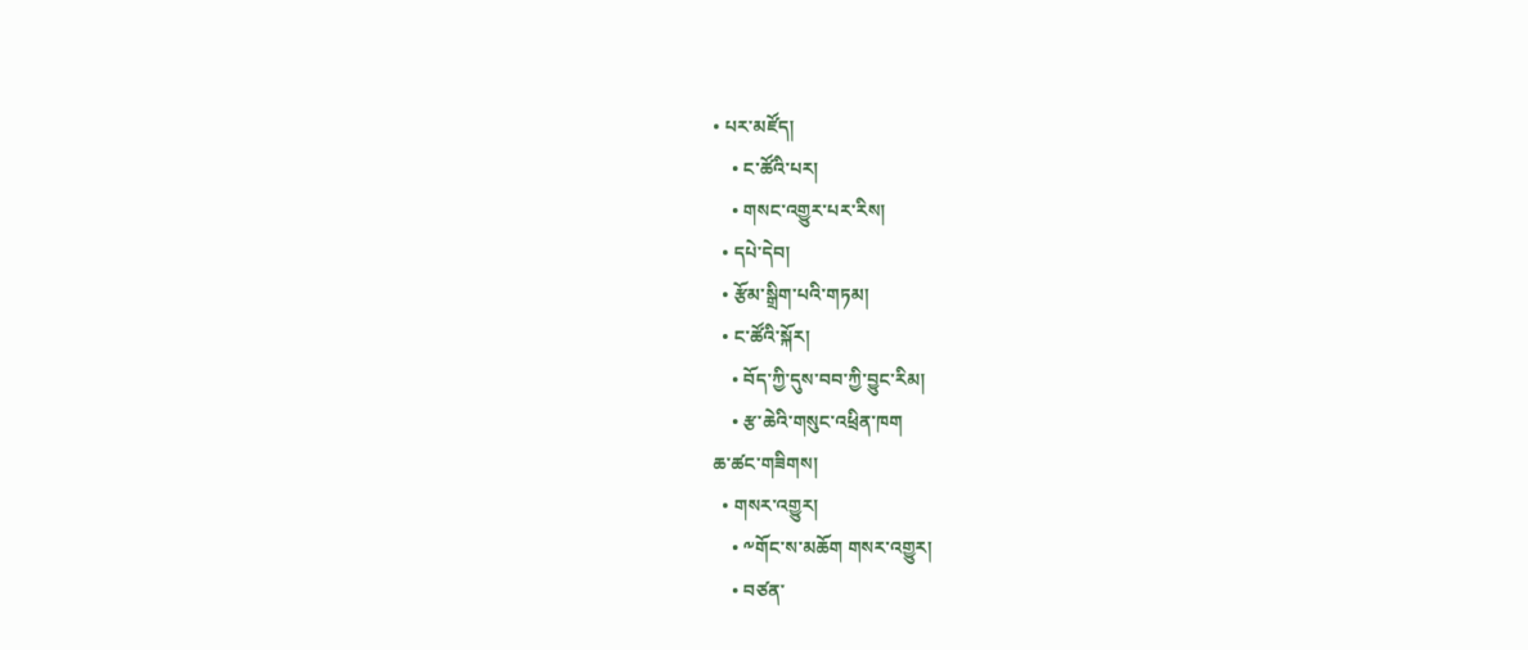• པར་མཛོད།
    • ང་ཚོའི་པར།
    • གསང་འགྱུར་པར་རིས།
  • དཔེ་དེབ།
  • རྩོམ་སྒྲིག་པའི་གཏམ།
  • ང་ཚོའི་སྐོར།
    • བོད་ཀྱི་དུས་བབ་ཀྱི་བྱུང་རིམ།
    • རྩ་ཆེའི་གསུང་འཕྲིན་ཁག
ཆ་ཚང་གཟིགས།
  • གསར་འགྱུར།
    • ༸གོང་ས་མཆོག གསར་འགྱུར།
    • བཙན་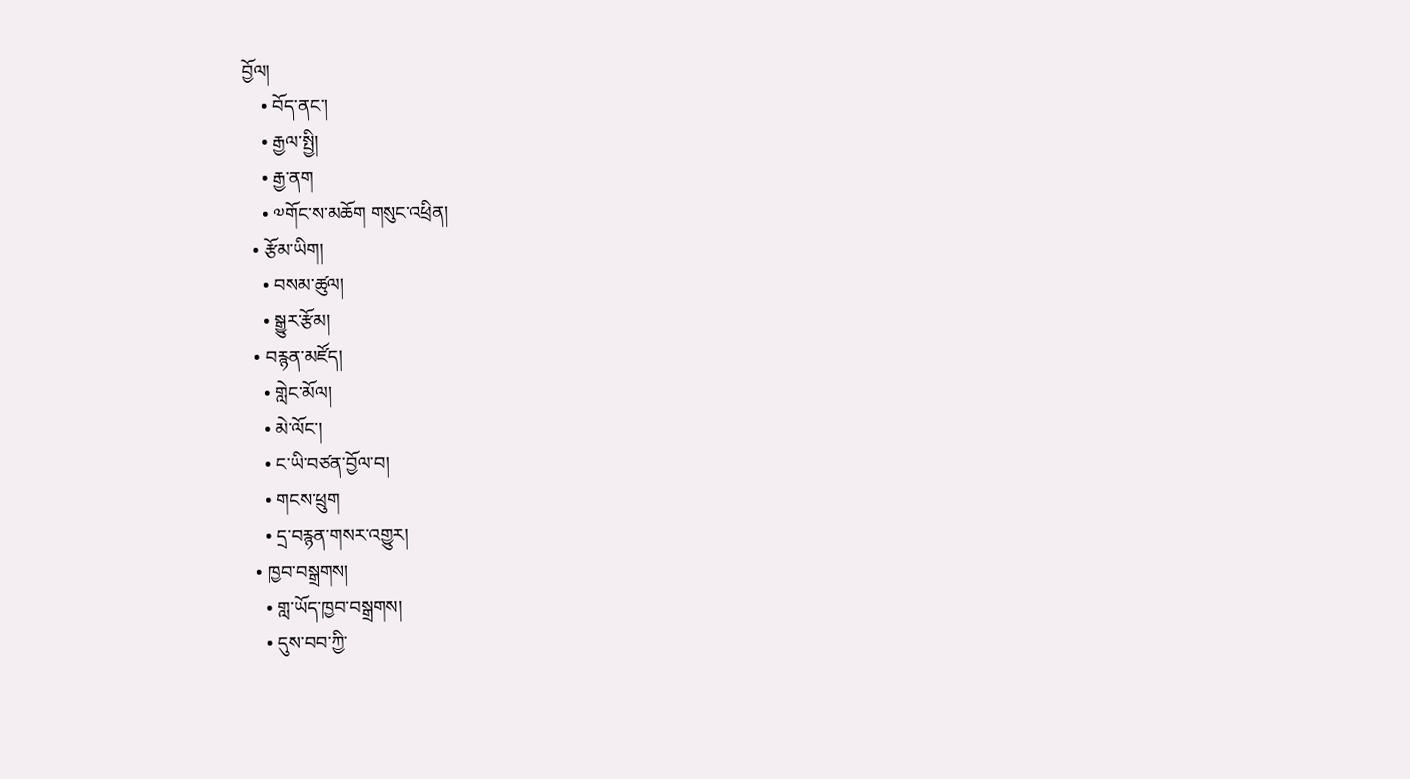བྱོལ།
    • བོད་ནང་།
    • རྒྱལ་སྤྱི།
    • རྒྱ་ནག
    • ༧གོང་ས་མཆོག གསུང་འཕྲིན།
  • རྩོམ་ཡིག།
    • བསམ་ཚུལ།
    • སྒྱུར་རྩོམ།
  • བརྙན་མཛོད།
    • གླེང་མོལ།
    • མེ་ལོང་།
    • ང་ཡི་བཙན་བྱོལ་བ།
    • གངས་ཕྲུག
    • དྲ་བརྙན་གསར་འགྱུར།
  • ཁྱབ་བསྒྲགས།
    • གླ་ཡོད་ཁྱབ་བསྒྲགས།
    • དུས་བབ་ཀྱི་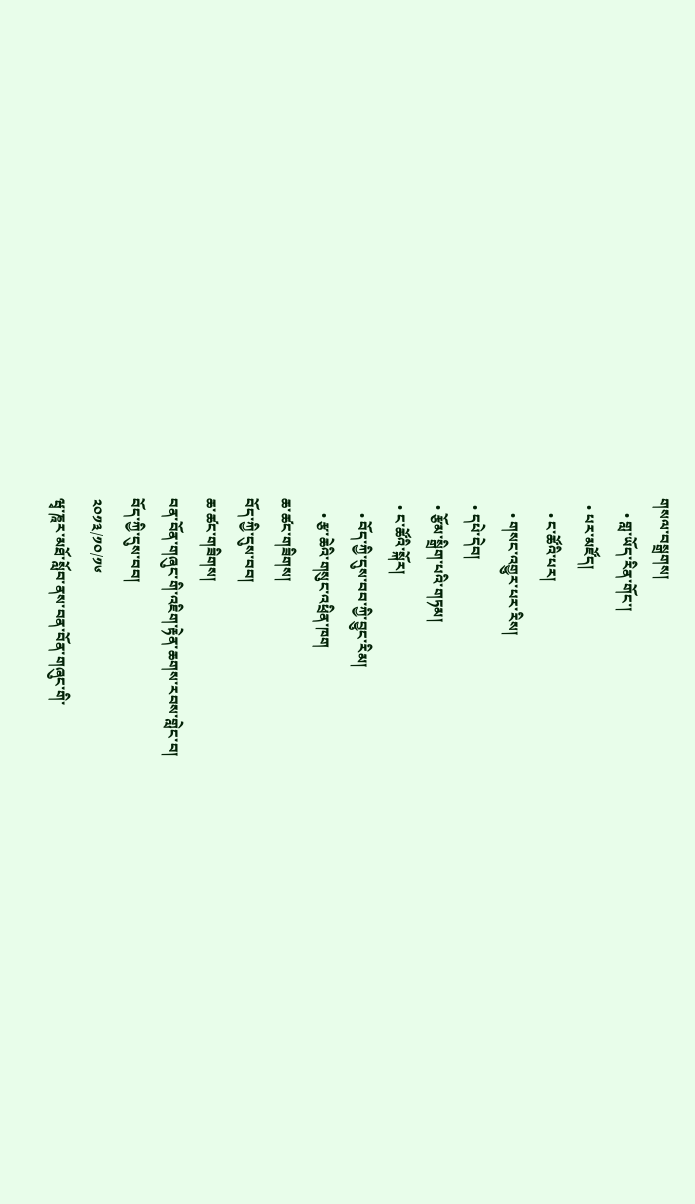གསལ་བསྒྲགས།
    • གླ་ཡོད་རིན་གོང་།
  • པར་མཛོད།
    • ང་ཚོའི་པར།
    • གསང་འགྱུར་པར་རིས།
  • དཔེ་དེབ།
  • རྩོམ་སྒྲིག་པའི་གཏམ།
  • ང་ཚོའི་སྐོར།
    • བོད་ཀྱི་དུས་བབ་ཀྱི་བྱུང་རིམ།
    • རྩ་ཆེའི་གསུང་འཕྲིན་ཁག
ཆ་ཚང་གཟིགས།
བོད་ཀྱི་དུས་བབ།
ཆ་ཚང་གཟིགས།
བན་བོན་གཞུང་གི་འཇིག་རྟེན་ཆགས་རབས་གླེང་བ།
བོད་ཀྱི་དུས་བབ།
༢༠༡༣/༡༠/༡༦
ཝྭ་ཎཱར་མཐོ་སློབ་ནས་བན་བོན་གཞུང་གི་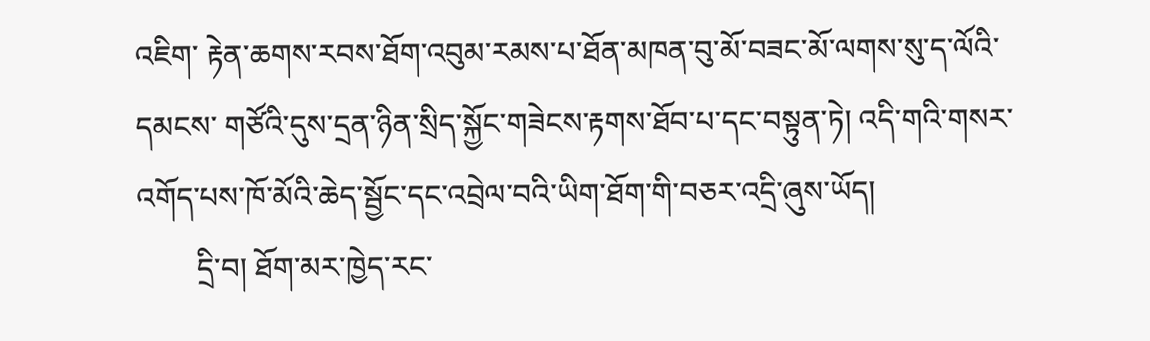འཇིག་ རྟེན་ཆགས་རབས་ཐོག་འབུམ་རམས་པ་ཐོན་མཁན་བུ་མོ་བཟང་མོ་ལགས་སུ་ད་ལོའི་དམངས་ གཙོའི་དུས་དྲན་ཉིན་སྲིད་སྐྱོང་གཟེངས་རྟགས་ཐོབ་པ་དང་བསྟུན་ཏེ། འདི་གའི་གསར་འགོད་པས་ཁོ་མོའི་ཆེད་སྦྱོང་དང་འབྲེལ་བའི་ཡིག་ཐོག་གི་བཅར་འདྲི་ཞུས་ཡོད།
        དྲི་བ། ཐོག་མར་ཁྱེད་རང་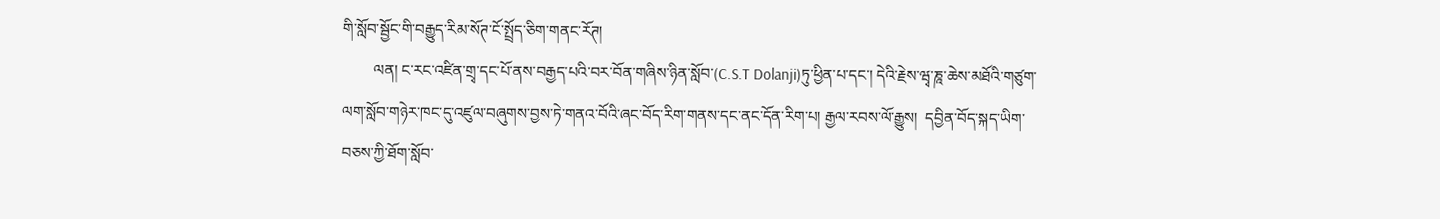གི་སློབ་སྦྱོང་གི་བརྒྱུད་རིམ་སོཊ་ངོ་སྤྲོད་ཅིག་གནང་རོཊ།
        ལན། ང་རང་འཛིན་གྲྭ་དང་པོ་ནས་བརྒྱད་པའི་བར་བོན་གཞིས་ཉིན་སློབ་(C.S.T Dolanji)ཏུ་ཕྱིན་པ་དང་། དེའི་རྗེས་ཝྭ་ཎཱ་ཆེས་མཐོའི་གཙུག་ལག་སློབ་གཉེར་ཁང་དུ་འཛུལ་བཞུགས་བྱས་ཏེ་གནའ་བོའི་ཞང་བོད་རིག་གནས་དང་ནང་དོན་རིག་པ། རྒྱལ་རབས་ལོ་རྒྱུས།  དབྱིན་བོད་སྐད་ཡིག་བཅས་ཀྱི་ཐོག་སློབ་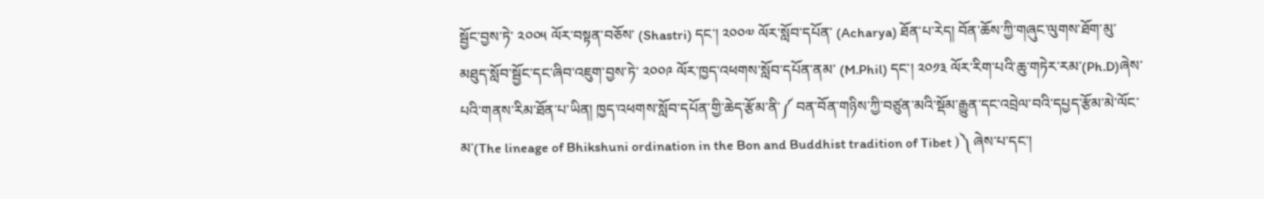སྦྱོང་བྱས་ཏེ་ ༢༠༠༥ ལོར་བསྟན་བཅོས་ (Shastri) དང་། ༢༠༠༧ ལོར་སློབ་དཔོན་ (Acharya) ཐོན་པ་རེད། བོན་ཆོས་ཀྱི་གཞུང་ལུགས་ཐོག་མུ་མཐུད་སློབ་སྦྱོང་དང་ཞིབ་འཇུག་བྱས་ཏེ་ ༢༠༠༩ ལོར་ཁྱད་འཕགས་སློབ་དཔོན་ནམ་ (M.Phil) དང་། ༢༠༡༣ ལོར་རིག་པའི་ཆུ་གཏེར་རམ་(Ph.D)ཞེས་པའི་གནས་རིམ་ཐོན་པ་ཡིན། ཁྱད་འཕགས་སློབ་དཔོན་གྱི་ཆེད་རྩོམ་ནི་༼ བན་བོན་གཉིས་ཀྱི་བཙུན་མའི་སྡོམ་རྒྱུན་དང་འབྲེལ་བའི་དཔྱད་རྩོམ་མེ་ལོང་མ་(The lineage of Bhikshuni ordination in the Bon and Buddhist tradition of Tibet )༽ ཞེས་པ་དང་།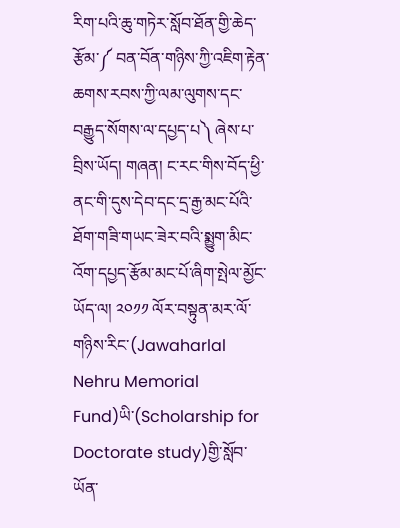རིག་པའི་ཆུ་གཏེར་སློབ་ཐོན་གྱི་ཆེད་རྩོམ་༼ བན་བོན་གཉིས་ཀྱི་འཇིག་རྟེན་ཆགས་རབས་ཀྱི་ལམ་ལུགས་དང་བརྒྱུད་སོགས་ལ་དཔྱད་པ༽ ཞེས་པ་བྲིས་ཡོད། གཞན། ང་རང་གིས་བོད་ཕྱི་ནང་གི་དུས་དེབ་དང་དྲ་རྒྱ་མང་པོའི་ཐོག་གཟི་གཡང་ཟེར་བའི་སྨྱུག་མིང་འོག་དཔྱད་རྩོམ་མང་པོ་ཞིག་སྤེལ་མྱོང་ཡོད་ལ། ༢༠༡༡ ལོར་བསྟུན་མར་ལོ་གཉིས་རིང་(Jawaharlal Nehru Memorial Fund)ཡི་(Scholarship for Doctorate study)གྱི་སློབ་ཡོན་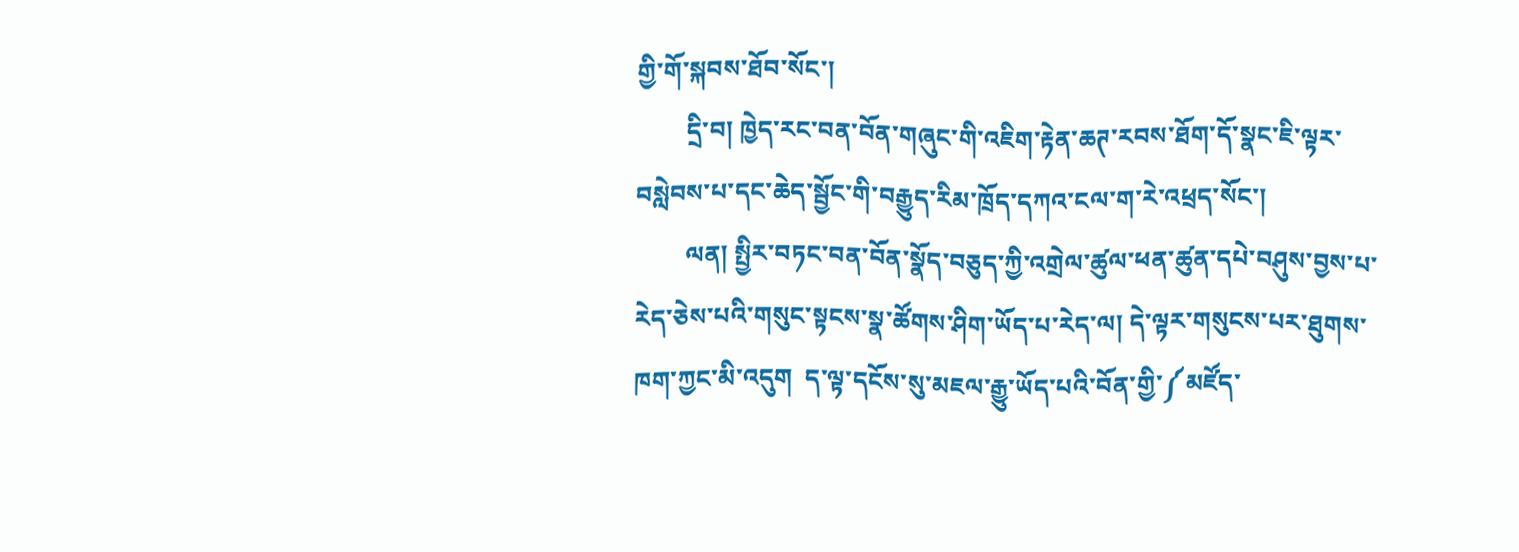གྱི་གོ་སྐབས་ཐོབ་སོང་།
        དྲི་བ། ཁྱེད་རང་བན་བོན་གཞུང་གི་འཇིག་རྟེན་ཆཊ་རབས་ཐོག་དོ་སྣང་ཇི་ལྟར་བསླེབས་པ་དང་ཆེད་སྦྱོང་གི་བརྒྱུད་རིམ་ཁྲོད་དཀའ་ངལ་ག་རེ་འཕྲད་སོང་།
        ལན། སྤྱིར་བཏང་བན་བོན་སྣོད་བཅུད་ཀྱི་འགྲེལ་ཚུལ་ཕན་ཚུན་དཔེ་བཤུས་བྱས་པ་རེད་ཅེས་པའི་གསུང་སྟངས་སྣ་ཚོགས་ཤིག་ཡོད་པ་རེད་ལ། དེ་ལྟར་གསུངས་པར་ཐུགས་ཁག་ཀྱང་མི་འདུག  ད་ལྟ་དངོས་སུ་མཇལ་རྒྱུ་ཡོད་པའི་བོན་གྱི་༼མཛོད་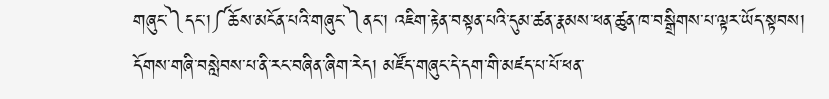གཞུང་༽དང་།༼ཆོས་མངོན་པའི་གཞུང་༽ནང་། འཇིག་རྟེན་བསྟན་པའི་དུམ་ཚན་རྣམས་ཕན་ཚུན་ཁ་བསྒྲིགས་པ་ལྟར་ཡོད་སྟབས། དོགས་གཞི་བསླེབས་པ་ནི་རང་བཞིན་ཞིག་རེད། མཛོད་གཞུང་དེ་དག་གི་མཛད་པ་པོ་ཕན་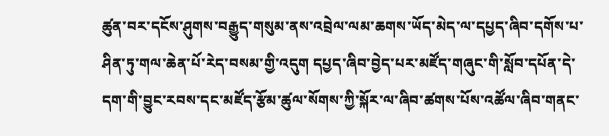ཚུན་བར་དངོས་ཤུགས་བརྒྱུད་གསུམ་ནས་འབྲེལ་ལམ་ཆགས་ཡོད་མེད་ལ་དཔྱད་ཞིབ་དགོས་པ་ཤིན་ཏུ་གལ་ཆེན་པོ་རེད་བསམ་གྱི་འདུག དཔྱད་ཞིབ་བྱེད་པར་མཛོད་གཞུང་གི་སློབ་དཔོན་དེ་དག་གི་བྱུང་རབས་དང་མཛོད་རྩོམ་ཚུལ་སོགས་ཀྱི་སྐོར་ལ་ཞིབ་ཚགས་པོས་འཚོལ་ཞིབ་གནང་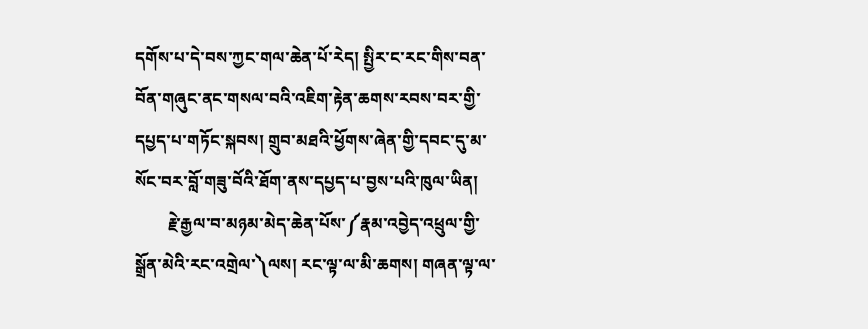དགོས་པ་དེ་བས་ཀྱང་གལ་ཆེན་པོ་རེད། སྤྱིར་ང་རང་གིས་བན་བོན་གཞུང་ནང་གསལ་བའི་འཇིག་རྟེན་ཆགས་རབས་བར་གྱི་དཔྱད་པ་གཏོང་སྐབས། གྲུབ་མཐའི་ཕྱོགས་ཞེན་གྱི་དབང་དུ་མ་སོང་བར་བློ་གཟུ་བོའི་ཐོག་ནས་དཔྱད་པ་བྱས་པའི་ཁུལ་ཡིན།
        རྗེ་རྒྱལ་བ་མཉམ་མེད་ཆེན་པོས་༼རྣམ་འབྱེད་འཕྲུལ་གྱི་སྒྲོན་མེའི་རང་འགྲེལ་༽ལས། རང་ལྟ་ལ་མི་ཆགས། གཞན་ལྟ་ལ་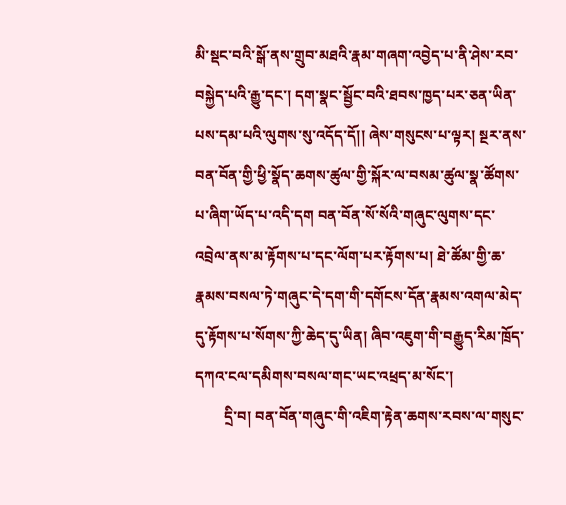མི་སྡང་བའི་སྒོ་ནས་གྲུབ་མཐའི་རྣམ་གཞག་འབྱེད་པ་ནི་ཤེས་རབ་བསྐྱེད་པའི་རྒྱུ་དང་། དག་སྣང་སྦྱོང་བའི་ཐབས་ཁྱད་པར་ཅན་ཡིན་པས་དམ་པའི་ལུགས་སུ་འདོད་དོ།། ཞེས་གསུངས་པ་ལྟར། སྔར་ནས་བན་བོན་གྱི་ཕྱི་སྣོད་ཆགས་ཚུལ་གྱི་སྐོར་ལ་བསམ་ཚུལ་སྣ་ཚོགས་པ་ཞིག་ཡོད་པ་འདི་དག བན་བོན་སོ་སོའི་གཞུང་ལུགས་དང་འབྲེལ་ནས་མ་རྟོགས་པ་དང་ལོག་པར་རྟོགས་པ། ཐེ་ཚོམ་གྱི་ཆ་རྣམས་བསལ་ཏེ་གཞུང་དེ་དག་གི་དགོངས་དོན་རྣམས་འགལ་མེད་དུ་རྟོགས་པ་སོགས་ཀྱི་ཆེད་དུ་ཡིན། ཞིབ་འཇུག་གི་བརྒྱུད་རིམ་ཁྲོད་དཀའ་ངལ་དམིགས་བསལ་གང་ཡང་འཕྲད་མ་སོང་།
        དྲི་བ། བན་བོན་གཞུང་གི་འཇིག་རྟེན་ཆགས་རབས་ལ་གསུང་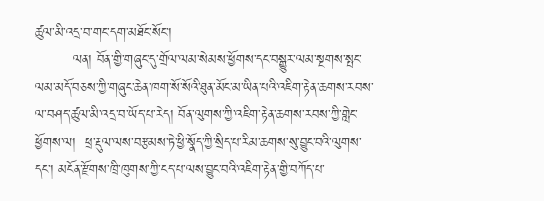ཚུལ་མི་འདྲ་བ་གང་དག་མཐོང་སོང་།
        ལན། བོན་གྱི་གཞུང་དུ་གྲོལ་ལམ་སེམས་ཕྱོགས་དང་བསྒྱུར་ལམ་སྔགས་སྤང་ལམ་མདོ་བཅས་ཀྱི་གཞུང་ཆེན་ཁག་སོ་སོའི་ཐུན་མོང་མ་ཡིན་པའི་འཇིག་རྟེན་ཆགས་རབས་ལ་བཤད་ཚུལ་མི་འདྲ་བ་ཡོད་པ་རེད། བོན་ལུགས་ཀྱི་འཇིག་རྟེན་ཆགས་རབས་ཀྱི་གླེང་ཕྱོགས་ལ།  ཕྲ་རྡུལ་ལས་བརྩམས་ཏེ་ཕྱི་སྣོད་ཀྱི་སྲིད་པ་རིམ་ཆགས་སུ་བྱུང་བའི་ལུགས་དང་། མངོན་རྫོགས་ཁྲི་ཁུགས་ཀྱི་ངད་པ་ལས་བྱུང་བའི་འཇིག་རྟེན་གྱི་བཀོད་པ་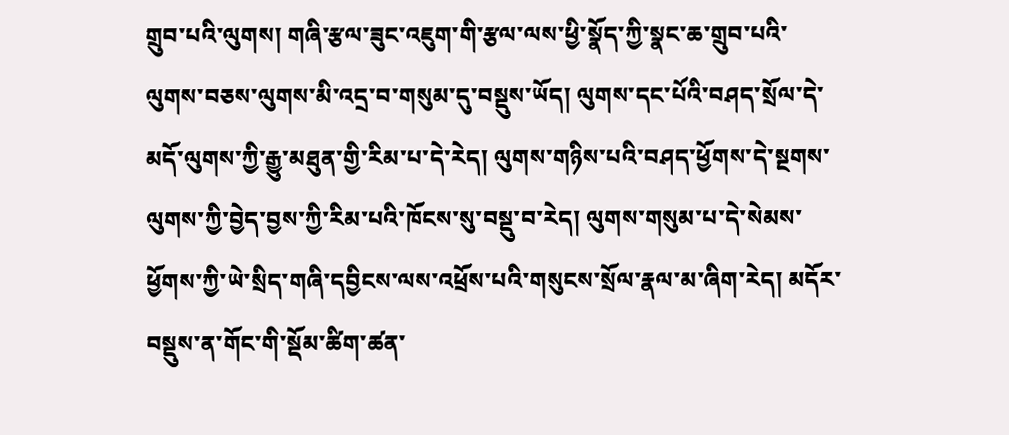གྲུབ་པའི་ལུགས། གཞི་རྩལ་ཟུང་འཇུག་གི་རྩལ་ལས་ཕྱི་སྣོད་ཀྱི་སྣང་ཆ་གྲུབ་པའི་ལུགས་བཅས་ལུགས་མི་འདྲ་བ་གསུམ་དུ་བསྡུས་ཡོད། ལུགས་དང་པོའི་བཤད་སྲོལ་དེ་མདོ་ལུགས་ཀྱི་རྒྱུ་མཐུན་གྱི་རིམ་པ་དེ་རེད། ལུགས་གཉིས་པའི་བཤད་ཕྱོགས་དེ་སྔགས་ལུགས་ཀྱི་བྱེད་བྱས་ཀྱི་རིམ་པའི་ཁོངས་སུ་བསྡུ་བ་རེད། ལུགས་གསུམ་པ་དེ་སེམས་ཕྱོགས་ཀྱི་ཡེ་སྲིད་གཞི་དབྱིངས་ལས་འཕྲོས་པའི་གསུངས་སྲོལ་རྣལ་མ་ཞིག་རེད། མདོར་བསྡུས་ན་གོང་གི་སྡོམ་ཚིག་ཚན་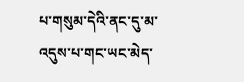པ་གསུམ་དེའི་ནང་དུ་མ་འདུས་པ་གང་ཡང་མེད་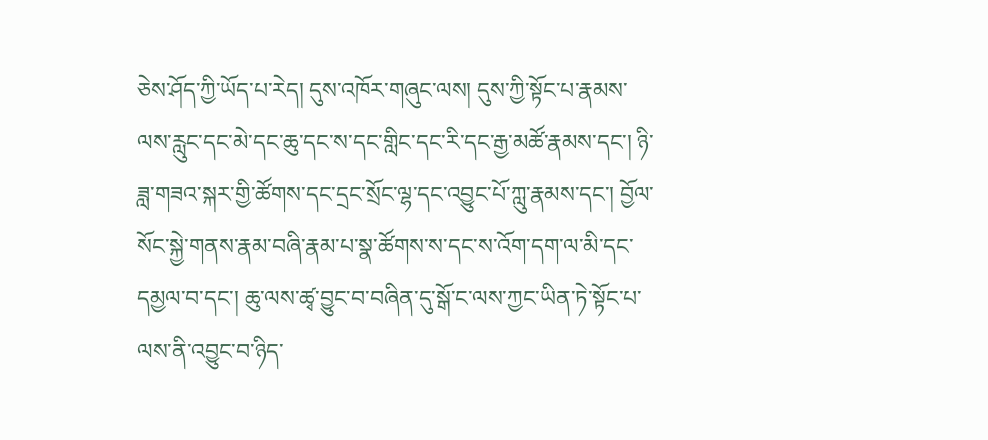ཅེས་ཤོད་ཀྱི་ཡོད་པ་རེད། དུས་འཁོར་གཞུང་ལས། དུས་ཀྱི་སྟོང་པ་རྣམས་ལས་རླུང་དང་མེ་དང་ཆུ་དང་ས་དང་གླིང་དང་རི་དང་རྒྱ་མཚོ་རྣམས་དང་། ཉི་ཟླ་གཟའ་སྐར་གྱི་ཚོགས་དང་དྲང་སྲོང་ལྷ་དང་འབྱུང་པོ་ཀླུ་རྣམས་དང་། བྱོལ་སོང་སྐྱེ་གནས་རྣམ་བཞི་རྣམ་པ་སྣ་ཚོགས་ས་དང་ས་འོག་དག་ལ་མི་དང་དམྱལ་བ་དང་། ཆུ་ལས་ཚྭ་བྱུང་བ་བཞིན་དུ་སྒོ་ང་ལས་ཀྱང་ཡིན་ཏེ་སྟོང་པ་ལས་ནི་འབྱུང་བ་ཉིད་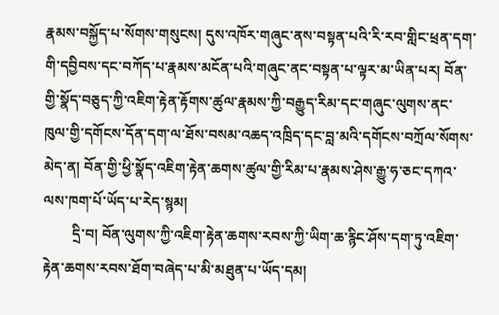རྣམས་བསྐྱོད་པ་སོགས་གསུངས། དུས་འཁོར་གཞུང་ནས་བསྟན་པའི་རི་རབ་གླིང་ཕྲན་དག་གི་དབྱིབས་དང་བཀོད་པ་རྣམས་མངོན་པའི་གཞུང་ནང་བསྟན་པ་ལྟར་མ་ཡིན་པར། བོན་གྱི་སྣོད་བཅུད་ཀྱི་འཇིག་རྟེན་རྟོགས་ཚུལ་རྣམས་ཀྱི་བརྒྱུད་རིམ་དང་གཞུང་ལུགས་ནང་ཁུལ་གྱི་དགོངས་དོན་དག་ལ་ཐོས་བསམ་འཆད་འཁྲིད་དང་བླ་མའི་དགོངས་བཀྲོལ་སོགས་མེད་ན། བོན་གྱི་ཕྱི་སྣོད་འཇིག་རྟེན་ཆགས་ཚུལ་གྱི་རིམ་པ་རྣམས་ཤེས་རྒྱུ་ཧ་ཅང་དཀའ་ལས་ཁག་པོ་ཡོད་པ་རེད་སྙམ།
        དྲི་བ། བོན་ལུགས་ཀྱི་འཇིག་རྟེན་ཆགས་རབས་ཀྱི་ཡིག་ཆ་རྙིང་ཤོས་དག་ཏུ་འཇིག་རྟེན་ཆགས་རབས་ཐོག་བཞེད་པ་མི་མཐུན་པ་ཡོད་དམ།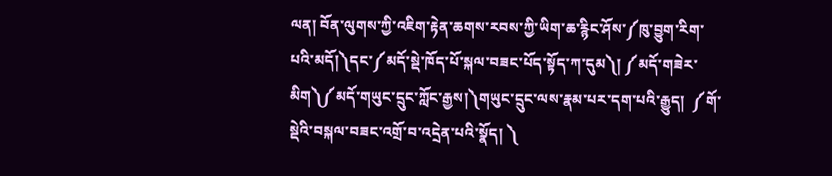ལན། བོན་ལུགས་ཀྱི་འཇིག་རྟེན་ཆགས་རབས་ཀྱི་ཡིག་ཆ་རྙིང་ཤོས་༼ཁུ་བྱུག་རིག་པའི་མདོ།༽དང་༼མདོ་སྡེ་ཁོད་པོ་སྐལ་བཟང་པོད་སྟོད་ཀ་དུམ༽། ༼མདོ་གཟེར་མིག༽༼མདོ་གཡུང་དྲུང་ཀློང་རྒྱས།༽གཡུང་དྲུང་ལས་རྣམ་པར་དག་པའི་རྒྱུད།  ༼གོ་སྡེའི་བསྐལ་བཟང་འགྲོ་བ་འདྲེན་པའི་སྣོད། ༽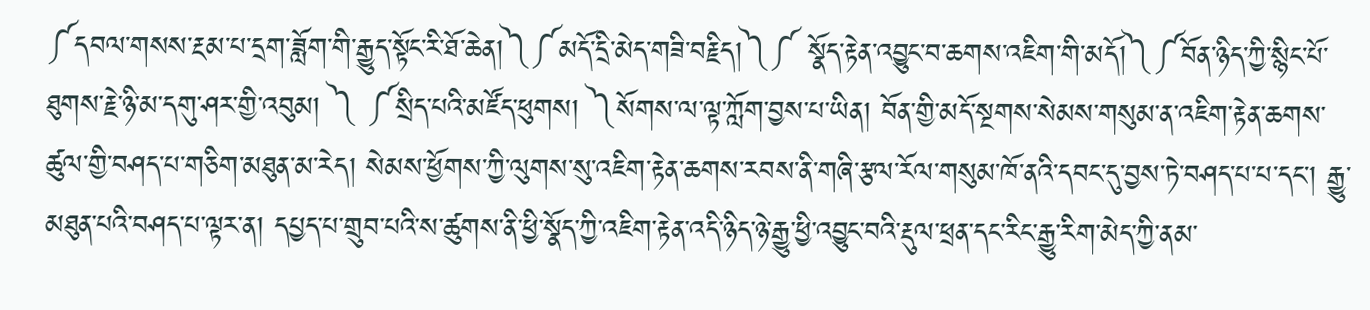༼དབལ་གསས་རྔམ་པ་དྲག་ཟློག་གི་རྒྱུད་སྟོང་རི་ཐོ་ཆེན།༽༼མདོ་དྲི་མེད་གཟི་བརྗིད།༽༼ སྣོད་རྟེན་འབྱུང་བ་ཆགས་འཇིག་གི་མདོ།༽༼བོན་ཉིད་ཀྱི་སྙིང་པོ་ཐུགས་རྗེ་ཉི་མ་དགུ་ཤར་གྱི་འབུམ། ༽ ༼སྲིད་པའི་མཛོད་ཕུགས། ༽སོགས་ལ་ལྟ་ཀློག་བྱས་པ་ཡིན། བོན་གྱི་མདོ་སྔགས་སེམས་གསུམ་ན་འཇིག་རྟེན་ཆགས་ཚུལ་གྱི་བཤད་པ་གཅིག་མཐུན་མ་རེད། སེམས་ཕྱོགས་ཀྱི་ལུགས་སུ་འཇིག་རྟེན་ཆགས་རབས་ནི་གཞི་རྩལ་རོལ་གསུམ་ཁོ་ནའི་དབང་དུ་བྱས་ཏེ་བཤད་པ་པ་དང་། རྒྱུ་མཐུན་པའི་བཤད་པ་ལྟར་ན། དཔྱད་པ་གྲུབ་པའི་ས་ཚུགས་ནི་ཕྱི་སྣོད་ཀྱི་འཇིག་རྟེན་འདི་ཉིད་ཉེ་རྒྱུ་ཕྱི་འབྱུང་བའི་རྡུལ་ཕྲན་དང་རིང་རྒྱུ་རིག་མེད་ཀྱི་ནམ་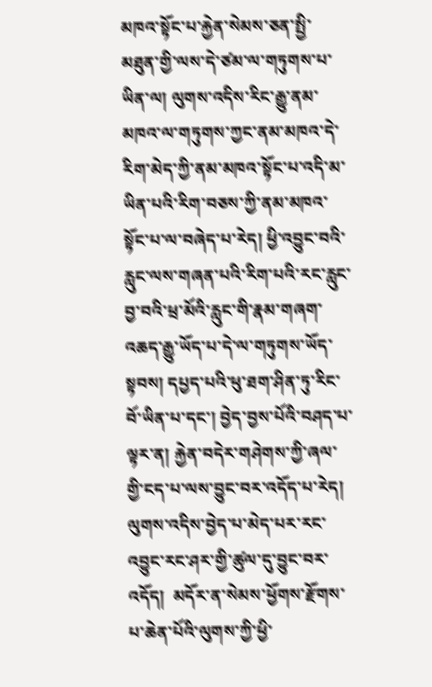མཁའ་སྟོང་པ་རྐྱེན་སེམས་ཅན་སྤྱི་མཐུན་གྱི་ལས་དེ་ཙམ་ལ་གཏུགས་པ་ཡིན་ལ། ལུགས་འདིས་རིང་རྒྱུ་ནམ་མཁའ་ལ་གཏུགས་ཀྱང་ནམ་མཁའ་དེ་རིག་མེད་ཀྱི་ནམ་མཁའ་སྟོང་པ་འདི་མ་ཡིན་པའི་རིག་བཅས་ཀྱི་ནམ་མཁའ་སྟོང་པ་ལ་བཞེད་པ་རེད། ཕྱི་འབྱུང་བའི་རླུང་ལས་གཞན་པའི་རིག་པའི་རང་རླུང་བྱ་བའི་ཕྲ་མོའི་རླུང་གི་རྣམ་གཞག་འཆད་རྒྱུ་ཡོད་པ་དེ་ལ་གཏུགས་ཡོད་སྟབས། དཔྱད་པའི་ཕུ་ཐག་ཤིན་ཏུ་རིང་བོ་ཡིན་པ་དང་། བྱེད་བྱས་པོའི་བཤད་པ་ལྟར་ན། རྐྱེན་བདེར་གཤེགས་ཀྱི་ཞལ་གྱི་ངད་པ་ལས་བྱུང་བར་འདོད་པ་རེད། ལུགས་འདིས་བྱེད་པ་མེད་པར་རང་འབྱུང་རང་ཤར་གྱི་ཚུལ་དུ་བྱུང་བར་འདོད།  མདོར་ན་སེམས་ཕྱོགས་རྫོགས་པ་ཆེན་པོའི་ལུགས་ཀྱི་ཕྱི་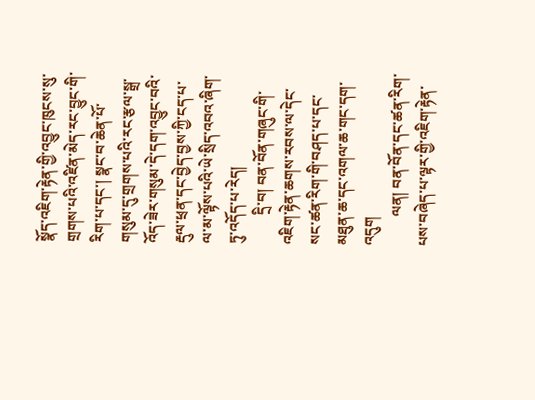སྣོད་འཇིག་རྟེན་གྱི་འབྱུང་ཁུངས་སུ་གྲགས་པའི་འཛིན་མེད་རང་བྱུང་གི་རིག་པ་དང་། སྣང་བ་ཆེན་པོ་གསུམ་དུ་གྲགས་པའི་རང་རྩལ་སྒྲ་འོད་ཟེར་གསུམ་དེ་དག་འབྱུང་བའི་རྡུལ་ཕྲན་དང་བྱེད་བྱས་ཀྱི་ངད་པ་ལ་མ་ལྟོས་པའི་ཡེ་སྲིད་འབའ་ཞིག་ཏུ་འདོད་པ་རེད།
        དྲི་བ། བན་བོན་གཞུང་གི་འཇིག་རྟེན་ཆགས་རབས་ལ་དེང་སང་ཚན་རིག་གི་བཤད་པ་དང་མཐུན་ཆ་དང་འགལ་ཆ་གང་དག་འདུག
        ལན། བན་བོན་དང་ཚན་རིག་པས་བཞེད་པ་ལྟར་གྱི་འཇིག་རྟེན་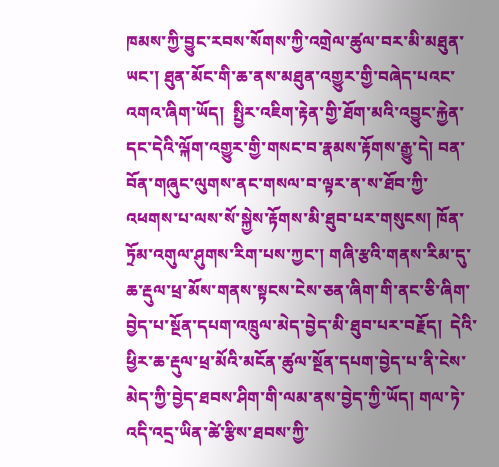ཁམས་ཀྱི་བྱུང་རབས་སོགས་ཀྱི་འགྲེལ་ཚུལ་བར་མི་མཐུན་ཡང་། ཐུན་མོང་གི་ཆ་ནས་མཐུན་འགྱུར་གྱི་བཞེད་པའང་འགའ་ཞིག་ཡོད།  སྤྱིར་འཇིག་རྟེན་གྱི་ཐོག་མའི་འབྱུང་རྐྱེན་དང་དེའི་ལྐོག་འགྱུར་གྱི་གསང་བ་རྣམས་རྟོགས་རྒྱུ་དེ། བན་བོན་གཞུང་ལུགས་ནང་གསལ་བ་ལྟར་ན་ས་ཐོབ་ཀྱི་འཕགས་པ་ལས་སོ་སྐྱེས་རྟོགས་མི་ཐུབ་པར་གསུངས། ཁོན་ཏྲོམ་འགུལ་ཤུགས་རིག་པས་ཀྱང་། གཞི་རྩའི་གནས་རིམ་དུ་ཆ་རྡུལ་ཕྲ་མོས་གནས་སྟངས་ངེས་ཅན་ཞིག་གི་ནང་ཅི་ཞིག་བྱེད་པ་སྔོན་དཔག་འཁྲུལ་མེད་བྱེད་མི་ཐུབ་པར་བརྗོད།  དེའི་ཕྱིར་ཆ་རྡུལ་ཕྲ་མོའི་མངོན་ཚུལ་སྔོན་དཔག་བྱེད་པ་ནི་ངེས་མེད་ཀྱི་བྱེད་ཐབས་ཤིག་གི་ལམ་ནས་བྱེད་ཀྱི་ཡོད། གལ་ཏེ་འདི་འདྲ་ཡིན་ཚེ་རྩིས་ཐབས་ཀྱི་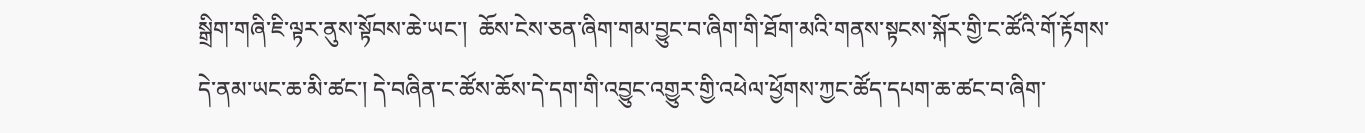སྒྲིག་གཞི་ཇི་ལྟར་ནུས་སྟོབས་ཆེ་ཡང་།  ཆོས་ངེས་ཅན་ཞིག་གམ་བྱུང་བ་ཞིག་གི་ཐོག་མའི་གནས་སྟངས་སྐོར་གྱི་ང་ཚོའི་གོ་རྟོགས་དེ་ནམ་ཡང་ཆ་མི་ཚང་། དེ་བཞིན་ང་ཚོས་ཆོས་དེ་དག་གི་འབྱུང་འགྱུར་གྱི་འཕེལ་ཕྱོགས་ཀྱང་ཚོད་དཔག་ཆ་ཚང་བ་ཞིག་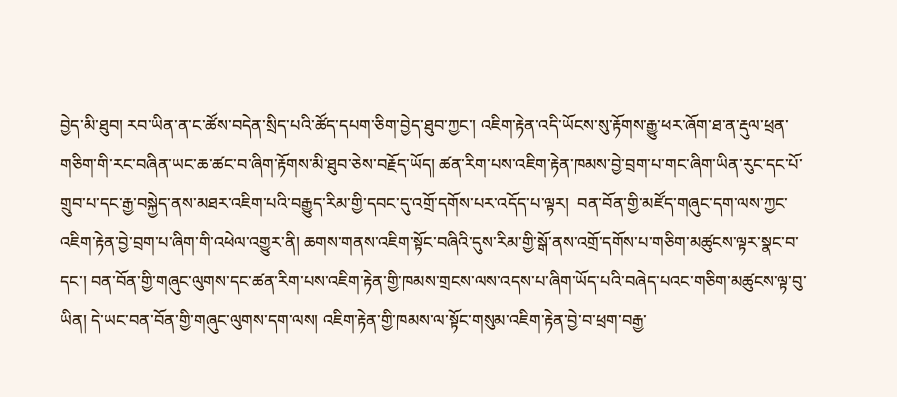བྱེད་མི་ཐུབ། རབ་ཡིན་ན་ང་ཚོས་བདེན་སྲིད་པའི་ཚོད་དཔག་ཅིག་བྱེད་ཐུབ་ཀྱང་། འཇིག་རྟེན་འདི་ཡོངས་སུ་རྟོགས་རྒྱུ་ཕར་ཞོག་ཐ་ན་རྡུལ་ཕྲན་གཅིག་གི་རང་བཞིན་ཡང་ཆ་ཚང་བ་ཞིག་རྟོགས་མི་ཐུབ་ཅེས་བརྗོད་ཡོད། ཚན་རིག་པས་འཇིག་རྟེན་ཁམས་བྱེ་བྲག་པ་གང་ཞིག་ཡིན་རུང་དང་པོ་གྲུབ་པ་དང་རྒྱ་བསྐྱེད་ནས་མཐར་འཇིག་པའི་བརྒྱུད་རིམ་གྱི་དབང་དུ་འགྲོ་དགོས་པར་འདོད་པ་ལྟར།  བན་བོན་གྱི་མཛོད་གཞུང་དག་ལས་ཀྱང་འཇིག་རྟེན་བྱེ་བྲག་པ་ཞིག་གི་འཕེལ་འགྱུར་ནི། ཆགས་གནས་འཇིག་སྟོང་བཞིའི་དུས་རིམ་གྱི་སྒོ་ནས་འགྲོ་དགོས་པ་གཅིག་མཚུངས་ལྟར་སྣང་བ་དང་། བན་བོན་གྱི་གཞུང་ལུགས་དང་ཚན་རིག་པས་འཇིག་རྟེན་གྱི་ཁམས་གྲངས་ལས་འདས་པ་ཞིག་ཡོད་པའི་བཞེད་པའང་གཅིག་མཚུངས་ལྟ་བུ་ཡིན། དེ་ཡང་བན་བོན་གྱི་གཞུང་ལུགས་དག་ལས། འཇིག་རྟེན་གྱི་ཁམས་ལ་སྟོང་གསུམ་འཇིག་རྟེན་བྱེ་བ་ཕྲག་བརྒྱ་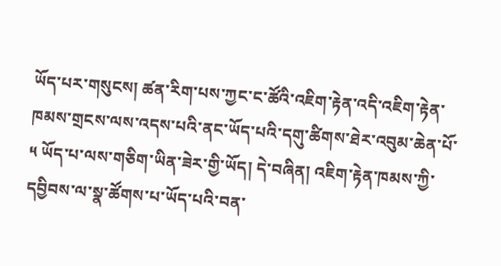ཡོད་པར་གསུངས། ཚན་རིག་པས་ཀྱང་ང་ཚོའི་འཇིག་རྟེན་འདི་འཇིག་རྟེན་ཁམས་གྲངས་ལས་འདས་པའི་ནང་ཡོད་པའི་དགུ་ཚིགས་ཐེར་འབུམ་ཆེན་པོ་ ༥ ཡོད་པ་ལས་གཅིག་ཡིན་ཟེར་གྱི་ཡོད། དེ་བཞིན། འཇིག་རྟེན་ཁམས་ཀྱི་དབྱིབས་ལ་སྣ་ཚོགས་པ་ཡོད་པའི་བན་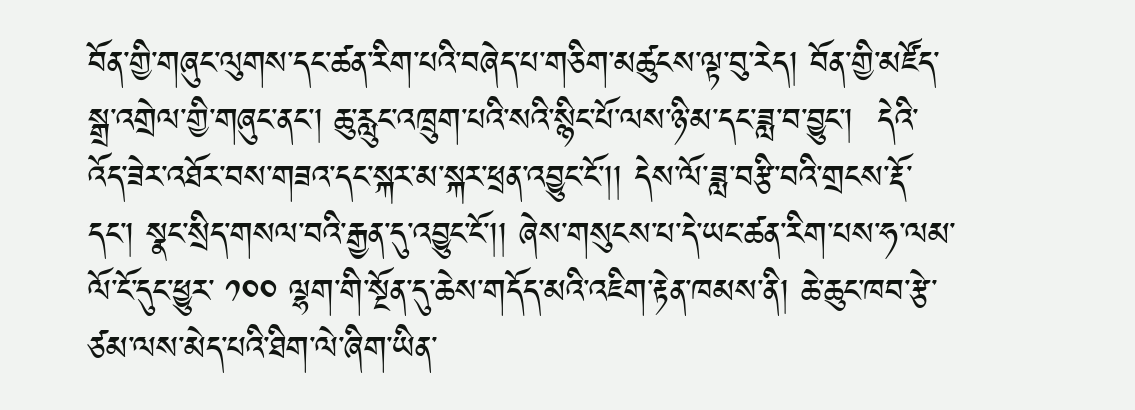བོན་གྱི་གཞུང་ལུགས་དང་ཚན་རིག་པའི་བཞེད་པ་གཅིག་མཚུངས་ལྟ་བུ་རེད། བོན་གྱི་མཛོད་སྒྲ་འགྲེལ་གྱི་གཞུང་ནང་། ཆུ་རླུང་འཁྲུག་པའི་སའི་སྙིང་པོ་ལས་ཉི་མ་དང་ཟླ་བ་བྱུང་།  དེའི་འོད་ཟེར་འཐོར་བས་གཟའ་དང་སྐར་མ་སྐར་ཕྲན་འབྱུང་ངོ་།། དེས་ལོ་ཟླ་བརྩི་བའི་གྲངས་རྡོ་དང་། སྣང་སྲིད་གསལ་བའི་རྒྱན་དུ་འབྱུང་ངོ་།། ཞེས་གསུངས་པ་དེ་ཡང་ཚན་རིག་པས་ཧ་ལམ་ལོ་ངོ་དུང་ཕྱུར་ ༡༠༠ ལྷག་གི་སྔོན་དུ་ཆེས་གདོད་མའི་འཇིག་རྟེན་ཁམས་ནི། ཆེ་ཆུང་ཁབ་རྩེ་ཙམ་ལས་མེད་པའི་ཐིག་ལེ་ཞིག་ཡིན་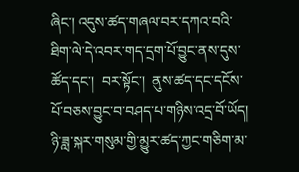ཞིང་། འདུས་ཚད་གཞལ་བར་དཀའ་བའི་ཐིག་ལེ་དེ་འབར་གད་དྲག་པོ་བྱུང་ནས་དུས་ཚོད་དང་།  བར་སྟོང་།  ནུས་ཚད་དང་དངོས་པོ་བཅས་བྱུང་བ་བཤད་པ་གཉིས་འདྲ་བོ་ཡོད། ཉི་ཟླ་སྐར་གསུམ་གྱི་མྱུར་ཚད་ཀྱང་གཅིག་མ་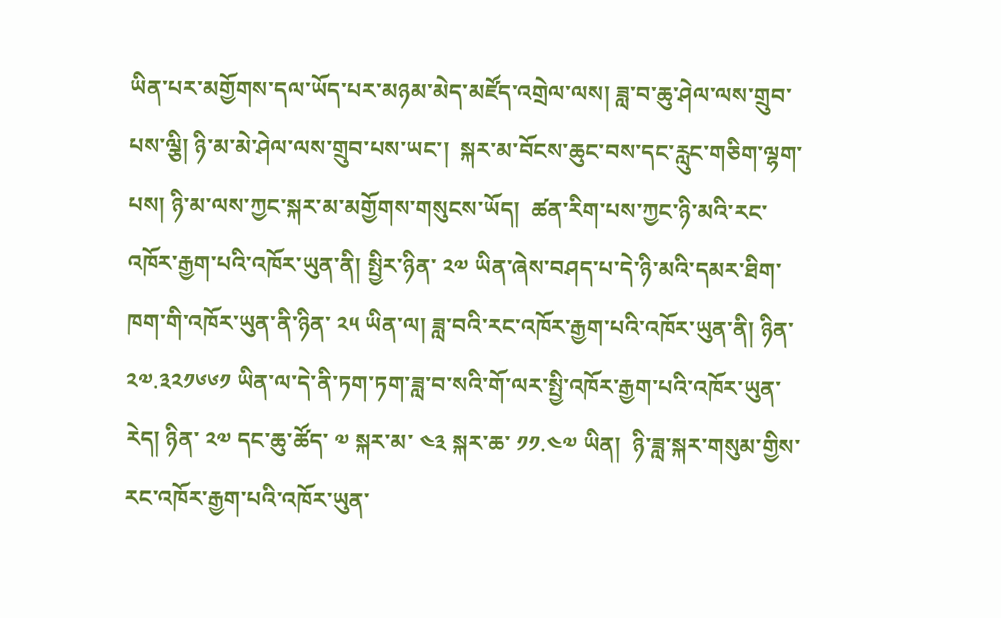ཡིན་པར་མགྱོགས་དལ་ཡོད་པར་མཉམ་མེད་མཛོད་འགྲེལ་ལས། ཟླ་བ་ཆུ་ཤེལ་ལས་གྲུབ་པས་ལྕི། ཉི་མ་མེ་ཤེལ་ལས་གྲུབ་པས་ཡང་།  སྐར་མ་བོངས་ཆུང་བས་དང་རླུང་གཅིག་ལྷག་པས། ཉི་མ་ལས་ཀྱང་སྐར་མ་མགྱོགས་གསུངས་ཡོད།  ཚན་རིག་པས་ཀྱང་ཉི་མའི་རང་འཁོར་རྒྱག་པའི་འཁོར་ཡུན་ནི། སྤྱིར་ཉིན་ ༢༧ ཡིན་ཞེས་བཤད་པ་དེ་ཉི་མའི་དམར་ཐིག་ཁག་གི་འཁོར་ཡུན་ནི་ཉིན་ ༢༥ ཡིན་ལ། ཟླ་བའི་རང་འཁོར་རྒྱག་པའི་འཁོར་ཡུན་ནི། ཉིན་ ༢༧.༣༢༡༦༦༡ ཡིན་ལ་དེ་ནི་ཏག་ཏག་ཟླ་བ་སའི་གོ་ལར་སྤྱི་འཁོར་རྒྱག་པའི་འཁོར་ཡུན་རེད། ཉིན་ ༢༧ དང་ཆུ་ཚོད་ ༧ སྐར་མ་ ༤༣ སྐར་ཆ་ ༡༡.༤༧ ཡིན།  ཉི་ཟླ་སྐར་གསུམ་གྱིས་རང་འཁོར་རྒྱག་པའི་འཁོར་ཡུན་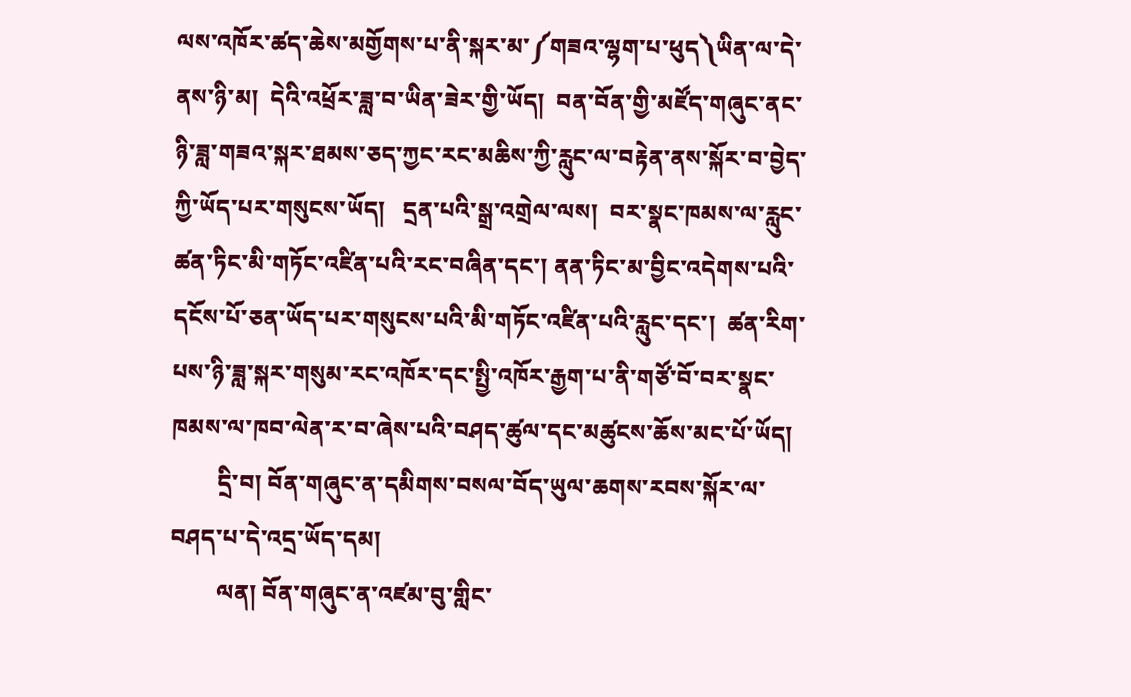ལས་འཁོར་ཚད་ཆེས་མགྱོགས་པ་ནི་སྐར་མ་༼གཟའ་ལྷག་པ་ཕུད༽ཡིན་ལ་དེ་ནས་ཉི་མ།  དེའི་འཕྲོར་ཟླ་བ་ཡིན་ཟེར་གྱི་ཡོད།  བན་བོན་གྱི་མཛོད་གཞུང་ནང་ཉི་ཟླ་གཟའ་སྐར་ཐམས་ཅད་ཀྱང་རང་མཆིས་ཀྱི་རླུང་ལ་བརྟེན་ནས་སྐོར་བ་བྱེད་ཀྱི་ཡོད་པར་གསུངས་ཡོད།   དྲན་པའི་སྒྲ་འགྲེལ་ལས།  བར་སྣང་ཁམས་ལ་རླུང་ཚན་ཏིང་མི་གཏོང་འཛིན་པའི་རང་བཞིན་དང་། ནན་ཏིང་མ་བྱིང་འདེགས་པའི་དངོས་པོ་ཅན་ཡོད་པར་གསུངས་པའི་མི་གཏོང་འཛིན་པའི་རླུང་དང་།  ཚན་རིག་པས་ཉི་ཟླ་སྐར་གསུམ་རང་འཁོར་དང་སྤྱི་འཁོར་རྒྱག་པ་ནི་གཙོ་བོ་བར་སྣང་ཁམས་ལ་ཁབ་ལེན་ར་བ་ཞེས་པའི་བཤད་ཚུལ་དང་མཚུངས་ཆོས་མང་པོ་ཡོད།
        དྲི་བ། བོན་གཞུང་ན་དམིགས་བསལ་བོད་ཡུལ་ཆགས་རབས་སྐོར་ལ་བཤད་པ་དེ་འདྲ་ཡོད་དམ།
        ལན། བོན་གཞུང་ན་འཛམ་བུ་གླིང་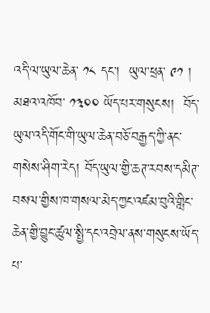འདི་ལ་ཡུལ་ཆེན་ ༡༨ དང་།  ཡུལ་ཕྲན་ ༩༡ ། མཐའ་འཁོབ་ ༡༣༠༠ ཡོད་པར་གསུངས།  བོད་ཡུལ་འདི་གོང་གི་ཡུལ་ཆེན་བཅོ་བརྒྱད་ཀྱི་ནང་གསེས་ཤིག་རེད། བོད་ཡུལ་གྱི་ཆཊ་རབས་དམིཊ་བསལ་གྱིས་ཁ་གསལ་མེད་ཀྱང་འཛམ་བུའི་གླིང་ཆེན་གྱི་བྱུང་ཚུལ་སྤྱི་དང་འབྲེལ་ནས་གསུངས་ཡོད་པ་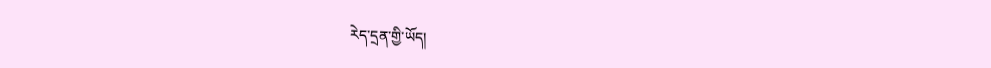རེད་དྲན་གྱི་ཡོད།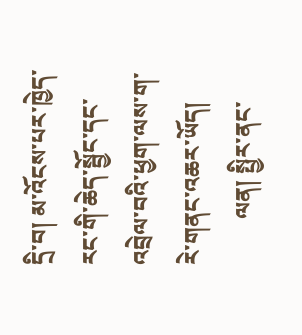དྲི་བ། མ་འོངས་པར་ཁྱེད་རང་གི་ཆེད་སྦྱོང་དང་འབྲེལ་བའི་ཕྱག་ལས་ག་རེ་གནང་འཆར་ཡོད།
        ལན། སྤྱིར་ནང་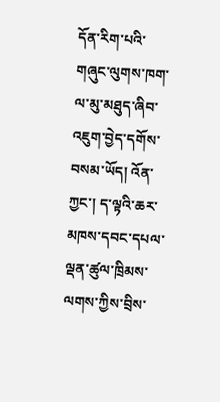དོན་རིག་པའི་གཞུང་ལུགས་ཁག་ལ་མུ་མཐུད་ཞིབ་འཇུག་བྱེད་དགོས་བསམ་ཡོད། འོན་ཀྱང་། ད་ལྟའི་ཆར་མཁས་དབང་དཔལ་ལྡན་ཚུལ་ཁྲིམས་ལགས་ཀྱིས་བྲིས་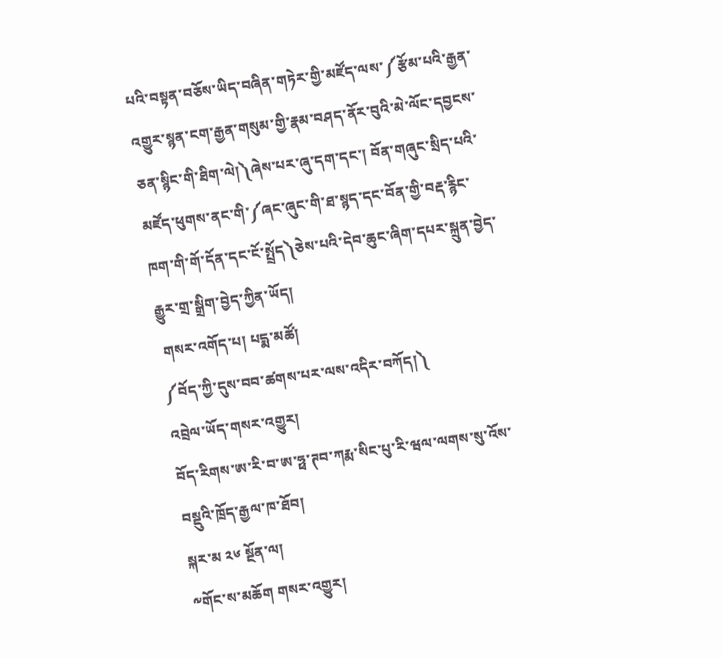པའི་བསྟན་བཅོས་ཡིད་བཞིན་གཏེར་གྱི་མཛོད་ལས་༼རྩོམ་པའི་རྒྱན་འགྱུར་སྙན་ངག་རྒྱན་གསུམ་གྱི་རྣམ་བཤད་ནོར་བུའི་མེ་ལོང་དབྱངས་ཅན་སྙིང་གི་ཐིག་ལེ།༽ཞེས་པར་ཞུ་དག་དང་། བོན་གཞུང་སྲིད་པའི་མཛོད་ཕུགས་ནང་གི་༼ཞང་ཞུང་གི་ཐ་སྙད་དང་བོན་གྱི་བརྡ་རྙིང་ཁག་གི་གོ་དོན་དང་ངོ་སྤྲོད༽ཅེས་པའི་དེབ་ཆུང་ཞིག་དཔར་སྐྲུན་བྱེད་རྒྱུར་གྲ་སྒྲིག་བྱེད་ཀྱིན་ཡོད།
 གསར་འགོད་པ། པདྨ་མཚོ།
༼བོད་ཀྱི་དུས་བབ་ཚགས་པར་ལས་འདིར་བཀོད།༽
འབྲེལ་ཡོད་གསར་འགྱུར།
བོད་རིགས་ཨ་རི་བ་ཨ་ཧྥ་ཊབ་ཀརྨ་སིང་པུ་རི་ཝལ་ལགས་སུ་འོས་བསྡུའི་ཁྲོད་རྒྱལ་ཁ་ཐོབ།
སྐར་མ ༢༦ སྔོན་ལ།
༸གོང་ས་མཆོག གསར་འགྱུར།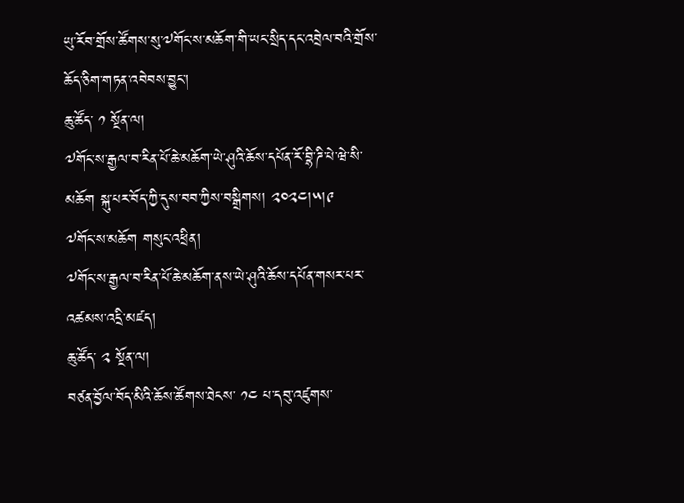ཡུ་རོབ་གྲོས་ཚོགས་སུ་༧གོང་ས་མཆོག་གི་ཡང་སྲིད་དང་འབྲེལ་བའི་གྲོས་ཆོད་ཅིག་གཏན་འབེབས་བྱུང་།
ཆུ་ཚོད་ ༡ སྔོན་ལ།
༧གོང་ས་རྒྱལ་བ་རིན་པོ་ཆེ་མཆོག་ཡེ་ཤུའི་ཆོས་དཔོན་རོ་བྷི་ཌི་པེ་ཝེ་སི་མཆོག སྐུ་པར་བོད་ཀྱི་དུས་བབ་ཀྱིས་བསྒྲིགས། ༢༠༢༤།༥།༩
༧གོང་ས་མཆོག གསུང་འཕྲིན།
༧གོང་ས་རྒྱལ་བ་རིན་པོ་ཆེ་མཆོག་ནས་ཡེ་ཤུའི་ཆོས་དཔོན་གསར་པར་འཚམས་འདྲི་མཛད།
ཆུ་ཚོད་ ༢ སྔོན་ལ།
བཙན་བྱོལ་བོད་མིའི་ཆོས་ཚོགས་ཐེངས་ ༡༤ པ་དབུ་འཛུགས་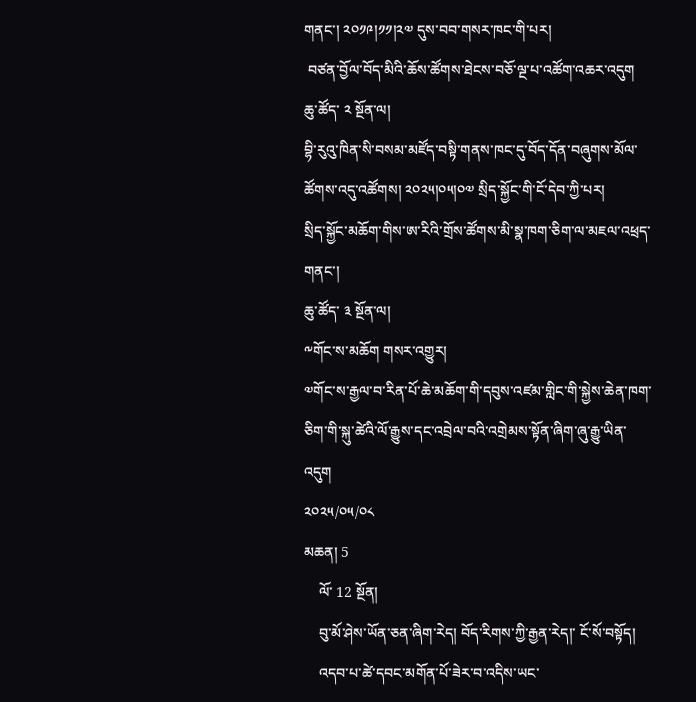གནང་། ༢༠༡༩།༡༡།༢༧ དུས་བབ་གསར་ཁང་གི་པར།
 བཙན་བྱོལ་བོད་མིའི་ཆོས་ཚོགས་ཐེངས་བཅོ་ལྔ་པ་འཚོག་འཆར་འདུག
ཆུ་ཚོད་ ༢ སྔོན་ལ།
བྷི་རུའུ་ཁིན་སི་བསམ་མཛོད་བསྟི་གནས་ཁང་དུ་བོད་དོན་བཞུགས་མོལ་ཚོགས་འདུ་འཚོགས། ༢༠༢༥།༠༥།༠༧ སྲིད་སྐྱོང་གི་ངོ་དེབ་ཀྱི་པར།
སྲིད་སྐྱོང་མཆོག་གིས་ཨ་རིའི་གྲོས་ཚོགས་མི་སྣ་ཁག་ཅིག་ལ་མཇལ་འཕྲད་གནང་།
ཆུ་ཚོད་ ༣ སྔོན་ལ།
༸གོང་ས་མཆོག གསར་འགྱུར།
༧གོང་ས་རྒྱལ་བ་རིན་པོ་ཆེ་མཆོག་གི་དབུས་འཛམ་གླིང་གི་སྐྱེས་ཆེན་ཁག་ཅིག་གི་སྐུ་ཚེའི་ལོ་རྒྱུས་དང་འབྲེལ་བའི་འགྲེམས་སྟོན་ཞིག་ཞུ་རྒྱུ་ཡིན་འདུག
༢༠༢༥/༠༥/༠༨
མཆན། 5
    ལོ་ 12 སྔོན།
    བུ་མོ་ཤེས་ཡོན་ཅན་ཞིག་རེད། བོད་རིགས་ཀྱི་རྒྱན་རེད།་ ངོ་སོ་བསྟོད།
    འདབ་པ་ཚེ་དབང་མགོན་པོ་ཟེར་བ་འདིས་ཡང་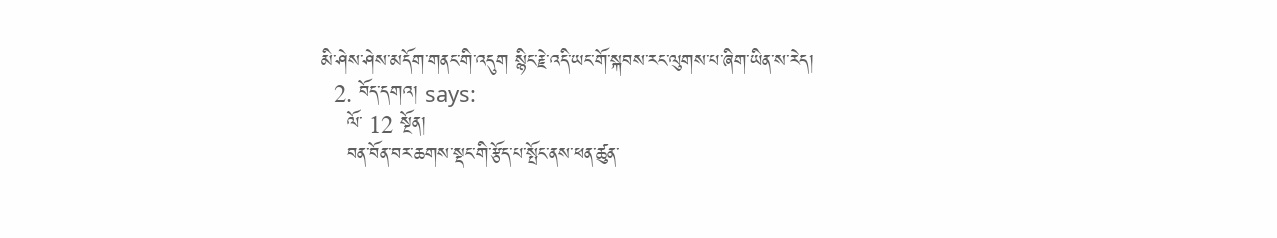མི་ཤེས་ཤེས་མདོག་གནང་གི་འདུག སྙིང་རྗེ་འདི་ཡང་གོ་སྐབས་རང་ལུགས་པ་ཞིག་ཡིན་ས་རེད།
  2. བོད་དགའ། says:
    ལོ་ 12 སྔོན།
    བན་བོན་བར་ཆགས་སྡང་གི་རྩོད་པ་སྤོང་ནས་ཕན་ཚུན་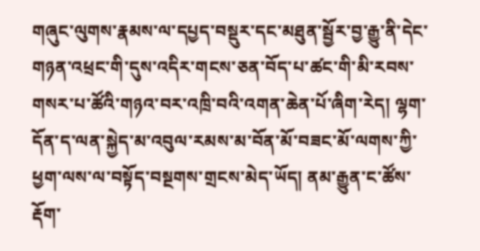གཞུང་ལུགས་རྣམས་ལ་དཔྱད་བསྡུར་དང་མཐུན་སྦྱོར་བྱ་རྒྱུ་ནི་དེང་གཉན་འཕྲང་གི་དུས་འདིར་གངས་ཅན་བོད་པ་ཚང་གི་མི་རབས་གསར་པ་ཚོའི་གཉའ་བར་འཁྲི་བའི་འགན་ཆེན་པོ་ཞིག་རེད། ལྷག་དོན་ད་ལན་སྐྱེད་མ་འབུལ་རམས་མ་བོན་མོ་བཟང་མོ་ལགས་ཀྱི་ཕྱག་ལས་ལ་བསྟོད་བསྔགས་གྲངས་མེད་ཡོད། ནམ་རྒྱུན་ང་ཚོས་རྡོག་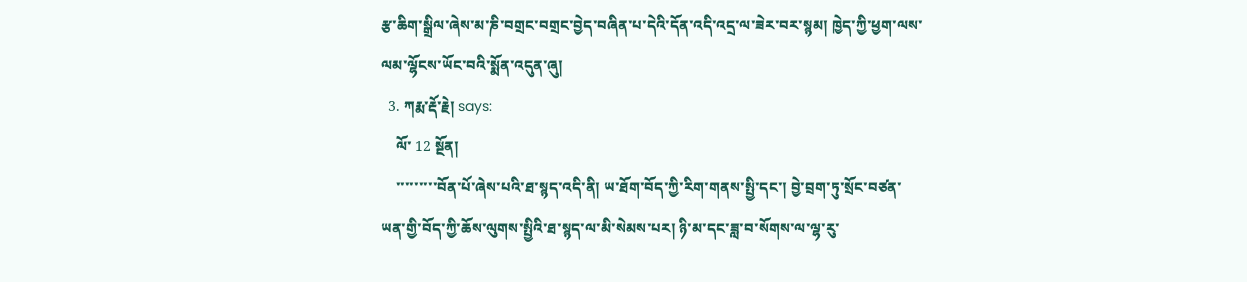རྩ་ཆིག་སྒྲིལ་ཞེས་མ་ཎི་བགྲང་བགྲང་བྱེད་བཞིན་པ་དེའི་དོན་འདི་འདྲ་ལ་ཟེར་བར་སྙམ། ཁྱེད་ཀྱི་ཕྱག་ལས་ལམ་ལྷོངས་ཡོང་བའི་སྨོན་འདུན་ཞུ།
  3. ཀརྨ་རྡོ་རྗེ། says:
    ལོ་ 12 སྔོན།
    ་་་་་་་་་བོན་པོ་ཞེས་པའི་ཐ་སྙད་འདི་ནི། ཡ་ཐོག་བོད་ཀྱི་རིག་གནས་སྤྱི་དང་། བྱེ་བྲག་ཏུ་སྲོང་བཙན་ཡན་གྱི་བོད་ཀྱི་ཆོས་ལུགས་སྤྱིའི་ཐ་སྙད་ལ་མི་སེམས་པར། ཉི་མ་དང་ཟླ་བ་སོགས་ལ་ལྷ་རུ་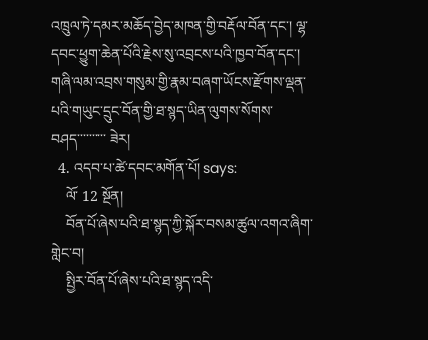འཁྲུལ་ཏེ་དམར་མཆོད་བྱེད་མཁན་གྱི་བརྡོལ་བོན་དང་། ལྷ་དབང་ཕྱུག་ཆེན་པོའི་རྗེས་སུ་འབྲངས་པའི་ཁྱབ་བོན་དང་། གཞི་ལམ་འབྲས་གསུམ་གྱི་རྣམ་བཞག་ཡོངས་རྫོགས་ལྡན་པའི་གཡུང་དྲུང་བོན་གྱི་ཐ་སྙད་ཡིན་ལུགས་སོགས་བཤད་་་་་་་་་་ ཟེར།
  4. འདབ་པ་ཚེ་དབང་མགོན་པོ། says:
    ལོ་ 12 སྔོན།
    བོན་པོ་ཞེས་པའི་ཐ་སྙད་ཀྱི་སྐོར་བསམ་ཚུལ་འགའ་ཞིག་གླེང་བ།
    སྤྱིར་བོན་པོ་ཞེས་པའི་ཐ་སྙད་འདི་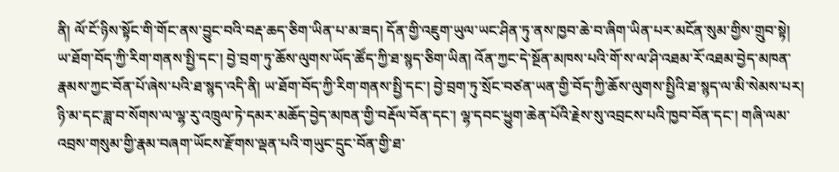ནི། ལོ་ངོ་ཉིས་སྟོང་གི་གོང་ནས་བྱུང་བའི་བརྡ་ཆད་ཅིག་ཡིན་པ་མ་ཟད། དོན་གྱི་འཇུག་ཡུལ་ཡང་ཤིན་ཏུ་ནས་ཁྱབ་ཆེ་བ་ཞིག་ཡིན་པར་མངོན་སུམ་གྱིས་གྲུབ་སྟེ། ཡ་ཐོག་བོད་ཀྱི་རིག་གནས་སྤྱི་དང་། བྱེ་བྲག་ཏུ་ཆོས་ལུགས་ཡོད་ཚོད་ཀྱི་ཐ་སྙད་ཅིག་ཡིན། འོན་ཀྱང་དེ་སྔོན་མཁས་པའི་གོ་ས་ལ་ཤི་འཐམ་རོ་འཐམ་བྱེད་མཁན་རྣམས་ཀྱང་བོན་པོ་ཞེས་པའི་ཐ་སྙད་འདི་ནི། ཡ་ཐོག་བོད་ཀྱི་རིག་གནས་སྤྱི་དང་། བྱེ་བྲག་ཏུ་སྲོང་བཙན་ཡན་གྱི་བོད་ཀྱི་ཆོས་ལུགས་སྤྱིའི་ཐ་སྙད་ལ་མི་སེམས་པར། ཉི་མ་དང་ཟླ་བ་སོགས་ལ་ལྷ་རུ་འཁྲུལ་ཏེ་དམར་མཆོད་བྱེད་མཁན་གྱི་བརྡོལ་བོན་དང་། ལྷ་དབང་ཕྱུག་ཆེན་པོའི་རྗེས་སུ་འབྲངས་པའི་ཁྱབ་བོན་དང་། གཞི་ལམ་འབྲས་གསུམ་གྱི་རྣམ་བཞག་ཡོངས་རྫོགས་ལྡན་པའི་གཡུང་དྲུང་བོན་གྱི་ཐ་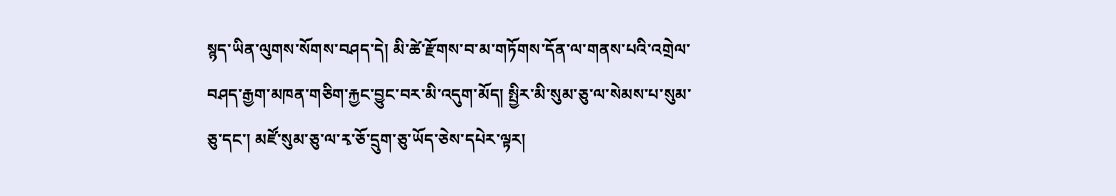སྙད་ཡིན་ལུགས་སོགས་བཤད་དེ། མི་ཚེ་རྫོགས་བ་མ་གཏོགས་དོན་ལ་གནས་པའི་འགྲེལ་བཤད་རྒྱག་མཁན་གཅིག་རྐྱང་བྱུང་བར་མི་འདུག་མོད། སྤྱིར་མི་སུམ་ཅུ་ལ་སེམས་པ་སུམ་ཅུ་དང་། མཛོ་སུམ་ཅུ་ལ་རྭ་ཅོ་དྲུག་ཅུ་ཡོད་ཅེས་དཔེར་ལྟར།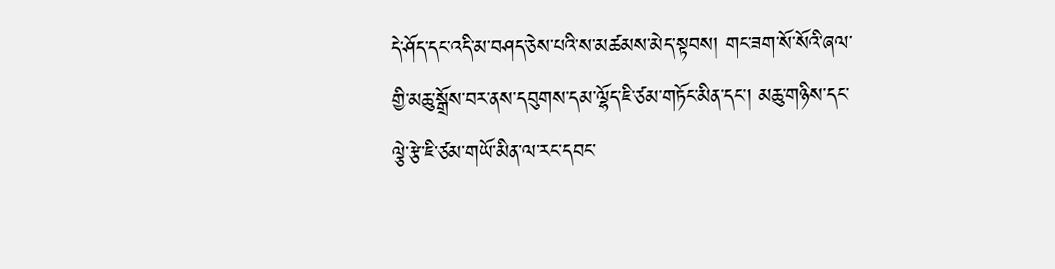དེ་ཤོད་དང་འདི་མ་བཤད་ཅེས་པའི་ས་མཚམས་མེད་སྟབས། གང་ཟག་སོ་སོའི་ཞལ་གྱི་མཆུ་སྒྲོས་བར་ནས་དབུགས་དམ་ལྷོད་ཇི་ཙམ་གཏོང་མིན་དང་། མཆུ་གཉིས་དང་ལྕེ་རྩེ་ཇི་ཙམ་གཡོ་མིན་ལ་རང་དབང་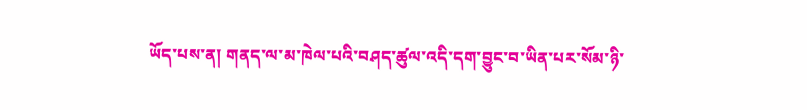ཡོད་པས་ན། གནད་ལ་མ་ཁེལ་པའི་བཤད་ཚུལ་འདི་དག་བྱུང་བ་ཡིན་པར་སོམ་ཉི་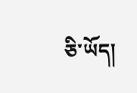ཅི་ཡོད།